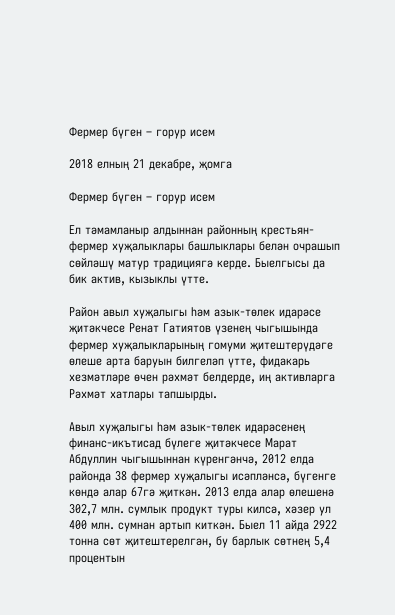Фермер бүген – горур исем

2018 елның 21 декабре, җомга

Фермер бүген – горур исем

Ел тәмамланыр алдыннан районның крестьян-фермер хуҗалыклары башлыклары белән очрашып сөйләшү матур традициягә керде. Быелгысы да бик актив, кызыклы үтте.

Район авыл хуҗалыгы һәм азык-төлек идарәсе җитәкчесе Ренат Гатиятов үзенең чыгышында фермер хуҗалыкларының гомуми җитештерүдәге өлеше арта баруын билгеләп үтте, фидакарь хезмәтләре өчен рәхмәт белдерде, иң активларга Рәхмәт хатлары тапшырды.

Авыл хуҗалыгы һәм азык-төлек идарәсенең финанс-икътисад бүлеге җитәкчесе Марат Абдуллин чыгышыннан күренгәнчә, 2012 елда районда 38 фермер хуҗалыгы исәпләнсә, бүгенге көндә алар 67гә җиткән. 2013 елда алар өлешенә 302,7 млн. сумлык продукт туры килсә, хәзер ул 400 млн. сумнан артып киткән. Быел 11 айда 2922 тонна сөт җитештерелгән, бу барлык сөтнең 5,4 процентын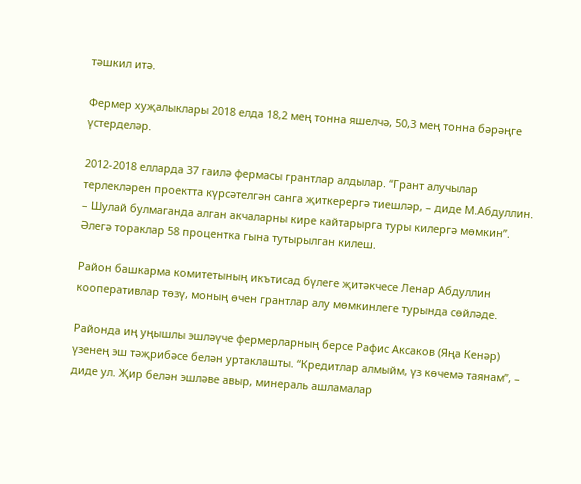тәшкил итә.

Фермер хуҗалыклары 2018 елда 18,2 мең тонна яшелчә, 50,3 мең тонна бәрәңге үстерделәр.

2012-2018 елларда 37 гаилә фермасы грантлар алдылар. “Грант алучылар терлекләрен проектта күрсәтелгән санга җиткерергә тиешләр, – диде М.Абдуллин. – Шулай булмаганда алган акчаларны кире кайтарырга туры килергә мөмкин”. Әлегә тораклар 58 процентка гына тутырылган килеш.

Район башкарма комитетының икътисад бүлеге җитәкчесе Ленар Абдуллин кооперативлар төзү, моның өчен грантлар алу мөмкинлеге турында сөйләде.

Районда иң уңышлы эшләүче фермерларның берсе Рафис Аксаков (Яңа Кенәр) үзенең эш тәҗрибәсе белән уртаклашты. “Кредитлар алмыйм, үз көчемә таянам”, – диде ул. Җир белән эшләве авыр, минераль ашламалар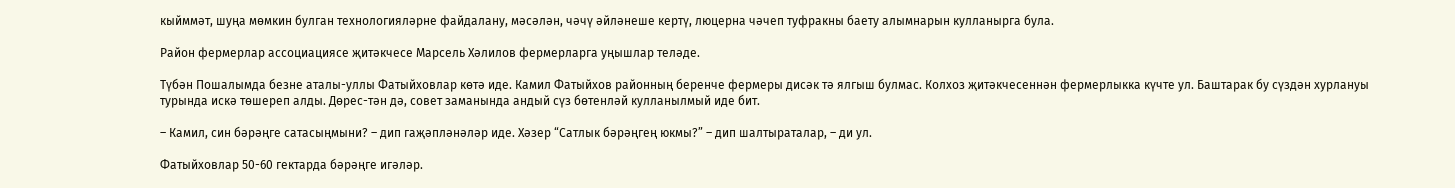кыйммәт, шуңа мөмкин булган технологияләрне файдалану, мәсәлән, чәчү әйләнеше кертү, люцерна чәчеп туфракны баету алымнарын кулланырга була.

Район фермерлар ассоциациясе җитәкчесе Марсель Хәлилов фермерларга уңышлар теләде.

Түбән Пошалымда безне аталы-уллы Фатыйховлар көтә иде. Камил Фатыйхов районның беренче фермеры дисәк тә ялгыш булмас. Колхоз җитәкчесеннән фермерлыкка күчте ул. Баштарак бу сүздән хурлануы турында искә төшереп алды. Дөрес-тән дә, совет заманында андый сүз бөтенләй кулланылмый иде бит.

– Камил, син бәрәңге сатасыңмыни? – дип гаҗәпләнәләр иде. Хәзер “Сатлык бәрәңгең юкмы?” – дип шалтыраталар, – ди ул.

Фатыйховлар 50-60 гектарда бәрәңге игәләр.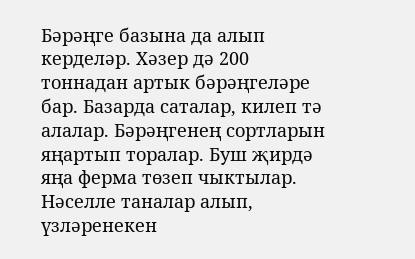Бәрәңге базына да алып керделәр. Хәзер дә 200 тоннадан артык бәрәңгеләре бар. Базарда саталар, килеп тә алалар. Бәрәңгенең сортларын яңартып торалар. Буш җирдә яңа ферма төзеп чыктылар. Нәселле таналар алып, үзләренекен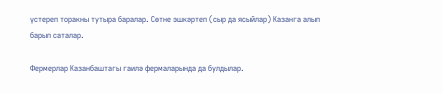үстереп торакны тутыра баралар. Сөтне эшкәртеп (сыр да ясыйлар) Казанга алып барып саталар.

Фермерлар Казанбаштагы гаилә фермаларында да булдылар.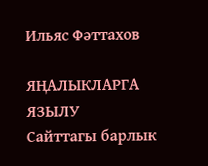Ильяс Фәттахов

ЯҢАЛЫКЛАРГА ЯЗЫЛУ
Сайттагы барлык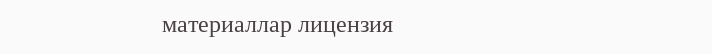материаллар лицензия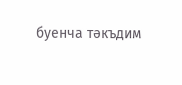буенча тәкъдим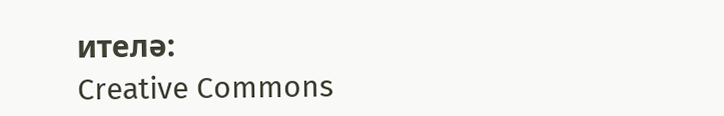ителә:
Creative Commons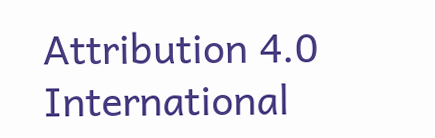Attribution 4.0 International